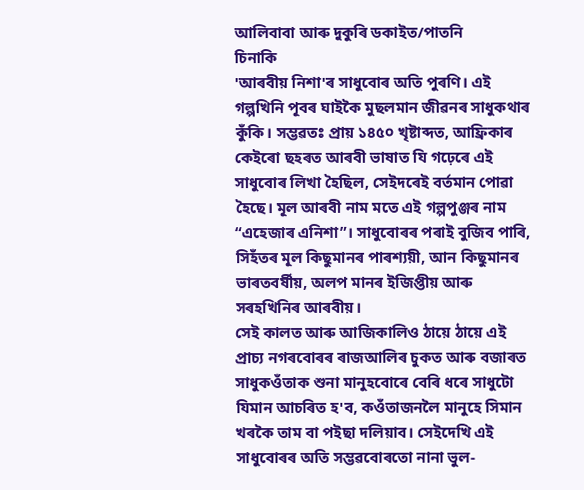আলিবাবা আৰু দুকুৰি ডকাইত/পাতনি
চিনাকি
'আৰবীয় নিশা'ৰ সাধুবোৰ অতি পুৰণি। এই গল্পখিনি পূবৰ ঘাইকৈ মুছলমান জীৱনৰ সাধুকথাৰ কুঁকি। সম্ভৱতঃ প্ৰায় ১৪৫০ খৃষ্টাব্দত, আফ্ৰিকাৰ কেইৰো ছহৰত আৰবী ভাষাত যি গঢ়েৰে এই সাধুবোৰ লিখা হৈছিল, সেইদৰেই বৰ্তমান পোৱা হৈছে। মূল আৰবী নাম মতে এই গল্পপুঞ্জৰ নাম “এহেজাৰ এনিশা”। সাধুবোৰৰ পৰাই বুজিব পাৰি, সিহঁতৰ মূল কিছুমানৰ পাৰশ্যয়ী, আন কিছুমানৰ ভাৰতবৰ্ষীয়, অলপ মানৰ ইজিপ্তীয় আৰু সৰহখিনিৰ আৰবীয়।
সেই কালত আৰু আজিকালিও ঠায়ে ঠায়ে এই প্ৰাচ্য নগৰবোৰৰ ৰাজআলিৰ চুকত আৰু বজাৰত সাধুকওঁতাক শুনা মানুহবোৰে বেৰি ধৰে সাধুটো যিমান আচৰিত হ'ব, কওঁতাজনলৈ মানুহে সিমান খৰকৈ তাম বা পইছা দলিয়াব। সেইদেখি এই সাধুবোৰৰ অতি সম্ভৱবোৰতো নানা ভুল-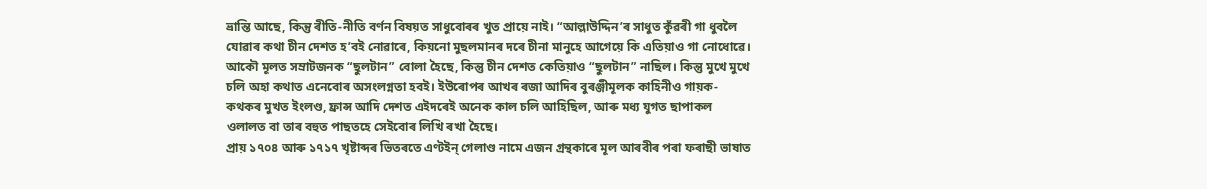ভ্ৰান্তি আছে, কিন্তু ৰীতি-নীতি বৰ্ণন বিষয়ত সাধুবোৰৰ খুত প্ৰায়ে নাই। “আল্লাউদ্দিন’ৰ সাধুত কুঁৱৰী গা ধুবলৈ যোৱাৰ কথা চীন দেশত হ’বই নোৱাৰে, কিয়নো মুছলমানৰ দৰে চীনা মানুহে আগেয়ে কি এতিয়াও গা নোধোৱে। আকৌ মূলত সম্ৰাটজনক “ছুলটান” বোলা হৈছে, কিন্তু চীন দেশত কেতিয়াও “ছুলটান” নাছিল। কিন্তু মুখে মুখে চলি অহা কথাত এনেবোৰ অসংলগ্নতা হবই। ইউৰোপৰ আখৰ ৰজা আদিৰ বুৰঞ্জীমূলক কাহিনীও গায়ক- কথকৰ মুখত ইংলণ্ড, ফ্ৰান্স আদি দেশত এইদৰেই অনেক কাল চলি আহিছিল, আৰু মধ্য যুগত ছাপাকল ওলালত বা তাৰ বহুত পাছতহে সেইবোৰ লিখি ৰখা হৈছে।
প্ৰায় ১৭০৪ আৰু ১৭১৭ খৃষ্টাব্দৰ ভিতৰতে এণ্টইন্ গেলাণ্ড নামে এজন গ্ৰন্থকাৰে মূল আৰবীৰ পৰা ফৰাছী ভাষাত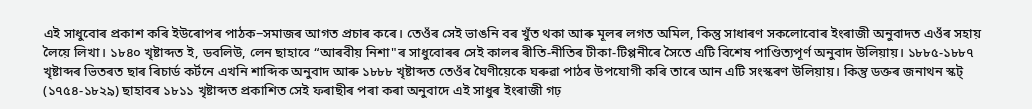এই সাধুবোৰ প্ৰকাশ কৰি ইউৰোপৰ পাঠক−সমাজৰ আগত প্ৰচাৰ কৰে। তেওঁৰ সেই ভাঙনি বৰ খুঁত থকা আৰু মূলৰ লগত অমিল, কিন্তু সাধাৰণ সকলোবোৰ ইংৰাজী অনুবাদত এওঁৰ সহায় লৈয়ে লিখা। ১৮৪০ খৃষ্টাব্দত ই, ডবলিউ, লেন ছাহাবে “আৰবীয় নিশা"ৰ সাধুবোৰৰ সেই কালৰ ৰীতি-নীতিৰ টীকা-টিপ্পনীৰে সৈতে এটি বিশেষ পাণ্ডিত্যপূৰ্ণ অনুবাদ উলিয়ায়। ১৮৮৫-১৮৮৭ খৃষ্টাব্দৰ ভিতৰত ছাৰ ৰিচাৰ্ড কৰ্টনে এখনি শাব্দিক অনুবাদ আৰু ১৮৮৮ খৃষ্টাব্দত তেওঁৰ ঘৈণীয়েকে ঘৰুৱা পাঠৰ উপযোগী কৰি তাৰে আন এটি সংস্কৰণ উলিয়ায়। কিন্তু ডক্তৰ জনাথন স্কট্ (১৭৫৪-১৮২৯) ছাহাবৰ ১৮১১ খৃষ্টাব্দত প্ৰকাশিত সেই ফৰাছীৰ পৰা কৰা অনুবাদে এই সাধুৰ ইংৰাজী গঢ়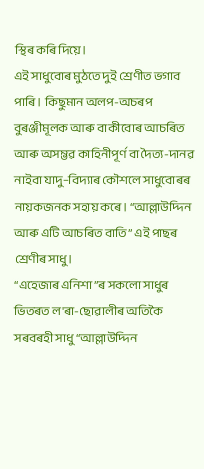স্থিৰ কৰি দিয়ে।
এই সাধুবোৰ মুঠতে দুই শ্ৰেণীত ভগাব পাৰি। কিছুমান অলপ-অচৰপ বুৰঞ্জীমূলক আৰু বাকীবোৰ আচৰিত আৰু অসম্ভৱ কাহিনীপূৰ্ণ বা দৈত্য-দানৱ নাইবা যাদু−বিদ্যাৰ কৌশলে সাধুবোৰৰ নায়কজনক সহায় কৰে। “আল্লাউদ্দিন আৰু এটি আচৰিত বাতি” এই পাছৰ শ্ৰেণীৰ সাধু।
“এহেজাৰ এনিশা”ৰ সকলো সাধুৰ ভিতৰত ল'ৰা-ছোৱালীৰ অতিকৈ সৰবৰহী সাধু “আল্লাউদ্দিন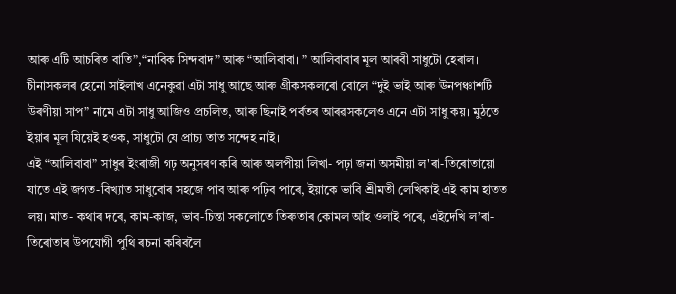আৰু এটি আচৰিত বাতি”,“নাবিক সিন্দবাদ” আৰু “আলিবাবা। ” আলিবাবাৰ মূল আৰবী সাধুটো হেৰাল। চীনাসকলৰ হেনো সাইলাখ এনেকুৱা এটা সাধু আছে আৰু গ্ৰীকসকলৰো বোলে “দুই ভাই আৰু ঊনপঞ্চাশটি উৰণীয়া সাপ” নামে এটা সাধু আজিও প্ৰচলিত, আৰু ছিনাই পৰ্বতৰ আৰৱসকলেও এনে এটা সাধু কয়। মুঠতে ইয়াৰ মূল যিয়েই হওক, সাধুটো যে প্ৰাচ্য তাত সন্দেহ নাই।
এই “আলিবাবা” সাধুৰ ইংৰাজী গঢ় অনুসৰণ কৰি আৰু অলপীয়া লিখা- পঢ়া জনা অসমীয়া ল'ৰা-তিৰোতায়ো যাতে এই জগত-বিখ্যাত সাধুবোৰ সহজে পাব আৰু পঢ়িব পাৰে, ইয়াকে ভাবি শ্ৰীমতী লেখিকাই এই কাম হাতত লয়। মাত- কথাৰ দৰে, কাম-কাজ, ভাব-চিন্তা সকলোতে তিৰুতাৰ কোমল আঁহ ওলাই পৰে, এইদেখি ল’ৰা-তিৰোতাৰ উপযোগী পুথি ৰচনা কৰিবলৈ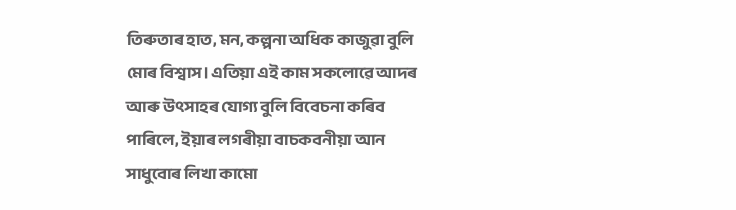তিৰুতাৰ হাত, মন, কল্পনা অধিক কাজুৱা বুলি মোৰ বিশ্বাস। এতিয়া এই কাম সকলোৱে আদৰ আৰু উৎসাহৰ যোগ্য বুলি বিবেচনা কৰিব পাৰিলে, ইয়াৰ লগৰীয়া বাচকবনীয়া আন সাধুবোৰ লিখা কামো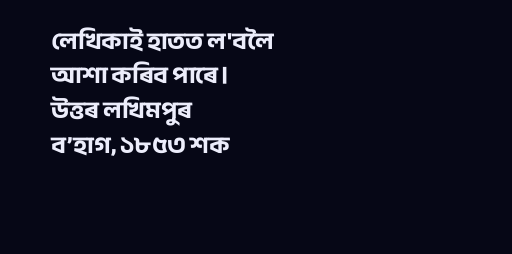লেখিকাই হাতত ল'বলৈ আশা কৰিব পাৰে।
উত্তৰ লখিমপুৰ
ব’হাগ, ১৮৫৩ শক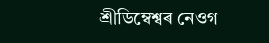শ্ৰীডিম্বেশ্বৰ নেওগ